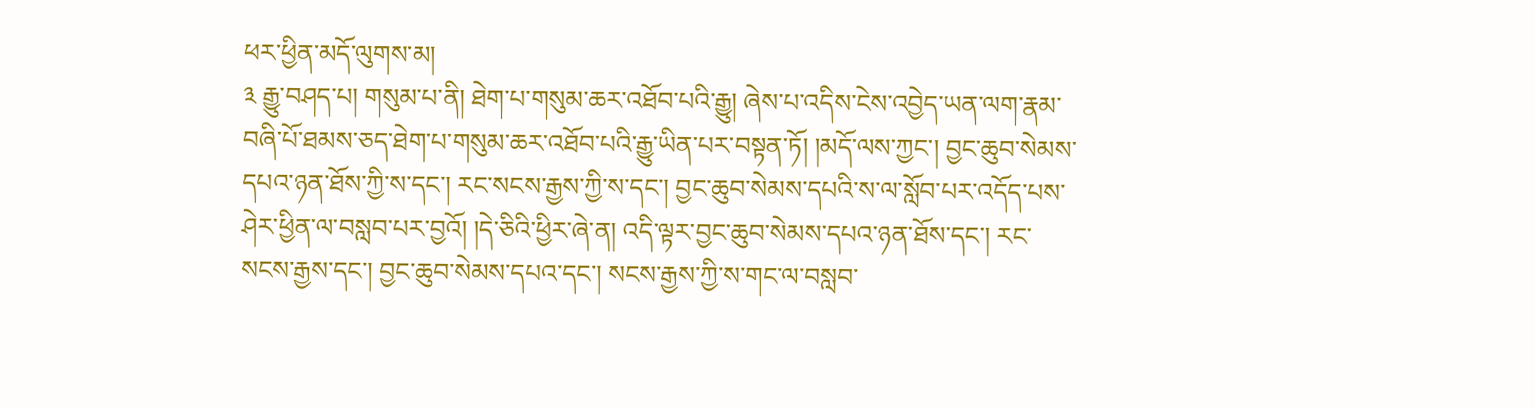ཕར་ཕྱིན་མདོ་ལུགས་མ།
༣ རྒྱུ་བཤད་པ། གསུམ་པ་ནི། ཐེག་པ་གསུམ་ཆར་འཐོབ་པའི་རྒྱུ། ཞེས་པ་འདིས་ངེས་འབྱེད་ཡན་ལག་རྣམ་བཞི་པོ་ཐམས་ཅད་ཐེག་པ་གསུམ་ཆར་འཐོབ་པའི་རྒྱུ་ཡིན་པར་བསྟན་ཏོ། །མདོ་ལས་ཀྱང་། བྱང་ཆུབ་སེམས་དཔའ་ཉན་ཐོས་ཀྱི་ས་དང་། རང་སངས་རྒྱས་ཀྱི་ས་དང་། བྱང་ཆུབ་སེམས་དཔའི་ས་ལ་སློབ་པར་འདོད་པས་ཤེར་ཕྱིན་ལ་བསླབ་པར་བྱའོ། །དེ་ཅིའི་ཕྱིར་ཞེ་ན། འདི་ལྟར་བྱང་ཆུབ་སེམས་དཔའ་ཉན་ཐོས་དང་། རང་སངས་རྒྱས་དང་། བྱང་ཆུབ་སེམས་དཔའ་དང་། སངས་རྒྱས་ཀྱི་ས་གང་ལ་བསླབ་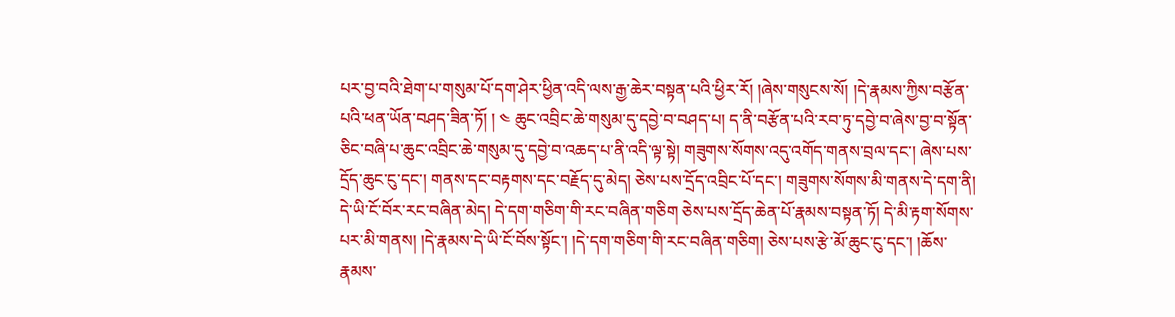པར་བྱ་བའི་ཐེག་པ་གསུམ་པོ་དག་ཤེར་ཕྱིན་འདི་ལས་རྒྱ་ཆེར་བསྟན་པའི་ཕྱིར་རོ། །ཞེས་གསུངས་སོ། །དེ་རྣམས་ཀྱིས་བརྩོན་པའི་ཕན་ཡོན་བཤད་ཟིན་ཏོ། ། ༤ ཆུང་འབྲིང་ཆེ་གསུམ་དུ་དབྱེ་བ་བཤད་པ། ད་ནི་བརྩོན་པའི་རབ་ཏུ་དབྱེ་བ་ཞེས་བྱ་བ་སྟོན་ཅིང་བཞི་པ་ཆུང་འབྲིང་ཆེ་གསུམ་དུ་དབྱེ་བ་འཆད་པ་ནི་འདི་ལྟ་སྟེ། གཟུགས་སོགས་འདུ་འགོད་གནས་བྲལ་དང་། ཞེས་པས་དྲོད་ཆུང་ངུ་དང་། གནས་དང་བརྟགས་དང་བརྗོད་དུ་མེད། ཅེས་པས་དྲོད་འབྲིང་པོ་དང་། གཟུགས་སོགས་མི་གནས་དེ་དག་ནི། དེ་ཡི་ངོ་བོར་རང་བཞིན་མེད། དེ་དག་གཅིག་གི་རང་བཞིན་གཅིག ཅེས་པས་དྲོད་ཆེན་པོ་རྣམས་བསྟན་ཏོ། དེ་མི་རྟག་སོགས་པར་མི་གནས། །དེ་རྣམས་དེ་ཡི་ངོ་བོས་སྟོང་། །དེ་དག་གཅིག་གི་རང་བཞིན་གཅིག། ཅེས་པས་རྩེ་མོ་ཆུང་ངུ་དང་། །ཆོས་རྣམས་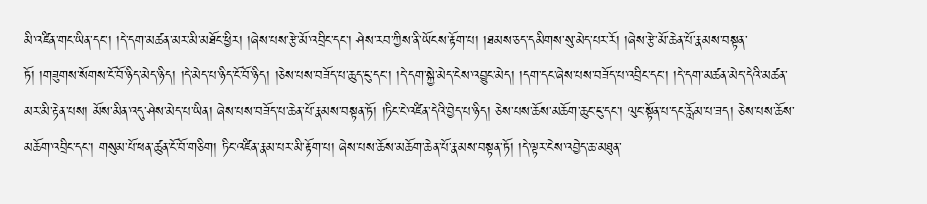མི་འཛིན་གང་ཡིན་དང་། །དེ་དག་མཚན་མར་མི་མཐོང་ཕྱིར། །ཞེས་པས་རྩེ་མོ་འབྲིང་དང་། ཤེས་རབ་ཀྱིས་ནི་ཡོངས་རྟོག་པ། །ཐམས་ཅད་དམིགས་སུ་མེད་པར་རོ། །ཞེས་རྩེ་མོ་ཆེན་པོ་རྣམས་བསྟན་ཏོ། །གཟུགས་སོགས་ངོ་བོ་ཉིད་མེད་ཉིད། །དེ་མེད་པ་ཉིད་ངོ་བོ་ཉིད། །ཅེས་པས་བཟོད་པ་ཆུད་ངུ་དང་། །དེ་དག་སྐྱེ་མེད་ངེས་འབྱུང་མེད། །དག་དང་ཞེས་པས་བཟོད་པ་འབྲིང་དང་། །དེ་དག་མཚན་མེད་དེའི་མཚན་མར་མི་རྟེན་པས། མོས་མིན་འདུ་ཤེས་མེད་པ་ཡིན། ཞེས་པས་བཟོད་པ་ཆེན་པོ་རྣམས་བསྟན་ཏོ། །ཏིང་ངེ་འཛིན་དེའི་བྱེད་པ་ཉིད། ཅེས་པས་ཆོས་མཆོག་ཆུང་ངུ་དང་། ལུང་སྟོན་པ་དང་རློམ་པ་ཟད། ཅེས་པས་ཆོས་མཆོག་འབྲིང་དང་། གསུམ་པོ་ཕན་ཚུན་ངོ་བོ་གཅིག། ཏིང་འཛིན་རྣམ་པར་མི་རྟོག་པ། ཞེས་པས་ཆོས་མཆོག་ཆེན་པོ་རྣམས་བསྟན་ཏོ། །དེ་ལྟར་ངེས་འབྱེད་ཆ་མཐུན་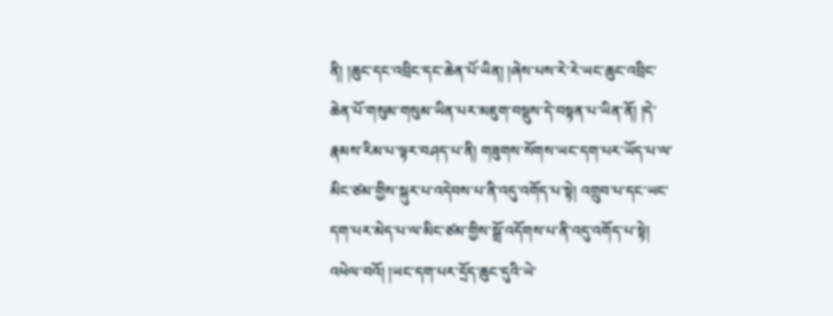ནི། །ཆུང་དང་འབྲིང་དང་ཆེན་པོ་ཡིན། །ཞེས་པས་རེ་རེ་ཡང་ཆུང་འབྲིང་ཆེན་པོ་གསུམ་གསུམ་ཡིན་པར་མཇུག་བསྡུས་དེ་བསྟན་པ་ཡིན་ནོ། །དེ་རྣམས་རིམ་པ་ལྟར་བཤད་པ་ནི། གཟུགས་སོགས་ཡང་དག་པར་ཡོད་པ་ལ་མིང་ཙམ་གྱིས་སྐུར་པ་འདེབས་པ་ནི་འདུ་འགོད་པ་སྟེ། འགྲུབ་པ་དང་ཡང་དག་པར་མེད་པ་ལ་མིང་ཙམ་གྱིས་སྒྲོ་འདོགས་པ་ནི་འདུ་འགོད་པ་སྟེ། འཕེལ་བའོ། །ཡང་དག་པར་དྲོད་ཆུང་དུའི་ཡེ་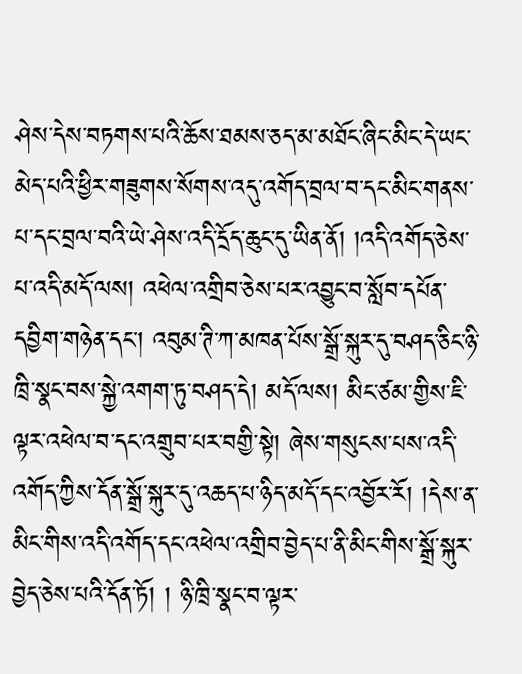ཤེས་དེས་བཏགས་པའི་ཆོས་ཐམས་ཅད་མ་མཐོང་ཞིང་མིང་དེ་ཡང་མེད་པའི་ཕྱིར་གཟུགས་སོགས་འདུ་འགོད་བྲལ་བ་དང་མིང་གནས་པ་དང་བྲལ་བའི་ཡེ་ཤེས་འདི་དྲོད་ཆུང་དུ་ཡིན་ནོ། །འདི་འགོད་ཅེས་པ་འདི་མདོ་ལས། འཕེལ་འགྲིབ་ཅེས་པར་འབྱུང་བ་སློབ་དཔོན་དབྱིག་གཉེན་དང་། འབུམ་ཊི་ཀ་མཁན་པོས་སྒྲོ་སྐུར་དུ་བཤད་ཅིང་ཉི་ཁྲི་སྣང་བས་སྐྱེ་འགག་ཏུ་བཤད་དེ། མདོ་ལས། མིང་ཙམ་གྱིས་ཇི་ལྟར་འཕེལ་བ་དང་འགྲུབ་པར་བགྱི་སྟེ། ཞེས་གསུངས་པས་འདི་འགོད་ཀྱིས་དོན་སྒྲོ་སྐུར་དུ་འཆད་པ་ཉིད་མདོ་དང་འབྱོར་རོ། །དེས་ན་མིང་གིས་འདི་འགོད་དང་འཕེལ་འགྲིབ་བྱེད་པ་ནི་མིང་གིས་སྒྲོ་སྐུར་བྱེད་ཅེས་པའི་དོན་ཏོ། ། ཉི་ཁྲི་སྣང་བ་ལྟར་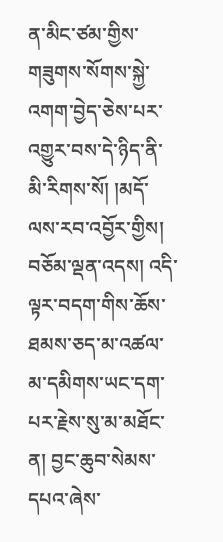ན་མིང་ཙམ་གྱིས་གཟུགས་སོགས་སྐྱེ་འགག་བྱེད་ཅེས་པར་འགྱུར་བས་དེ་ཉིད་ནི་མི་རིགས་སོ། །མདོ་ལས་རབ་འབྱོར་གྱིས། བཅོམ་ལྡན་འདས། འདི་ལྟར་བདག་གིས་ཆོས་ཐམས་ཅད་མ་འཚལ་མ་དམིགས་ཡང་དག་པར་རྗེས་སུ་མ་མཐོང་ན། བྱང་ཆུབ་སེམས་དཔའ་ཞེས་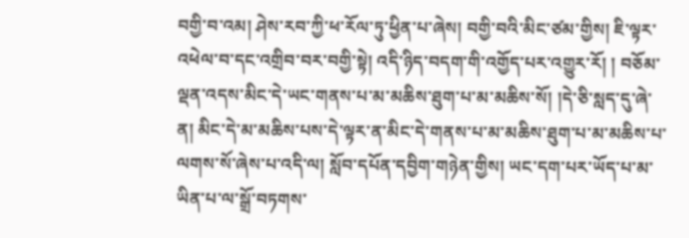བགྱི་བ་འམ། ཤེས་རབ་ཀྱི་ཕ་རོལ་ཏུ་ཕྱིན་པ་ཞེས། བགྱི་བའི་མིང་ཙམ་གྱིས། ཇི་ལྟར་འཕེལ་བ་དང་འགྲིབ་བར་བགྱི་སྟེ། འདི་ཉིད་བདག་གི་འགྱོད་པར་འགྱུར་རོ། ། བཅོམ་ལྡན་འདས་མིང་དེ་ཡང་གནས་པ་མ་མཆིས་ཐུག་པ་མ་མཆིས་སོ། །དེ་ཅི་སླད་དུ་ཞེ་ན། མིང་དེ་མ་མཆིས་པས་དེ་ལྟར་ན་མིང་དེ་གནས་པ་མ་མཆིས་ཐུག་པ་མ་མཆིས་པ་ལགས་སོ་ཞེས་པ་འདི་ལ། སློབ་དཔོན་དབྱིག་གཉེན་གྱིས། ཡང་དག་པར་ཡོད་པ་མ་ཡིན་པ་ལ་སྒྲོ་བཏགས་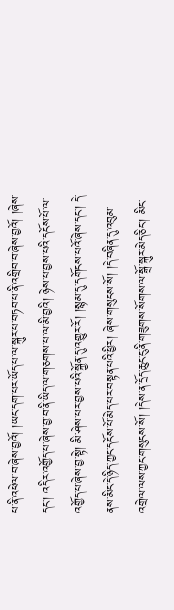པ་ནི་འཕེལ་བ་ཞེས་བྱའོ། །ཡང་དག་པར་ཡོད་པ་ལ་སྐུར་པ་བཏབ་པ་ནི་འགྲིབ་བ་ཞེས་བྱའོ། །ཞེས་དང་། འདིར་འགྱོད་པ་ཞེས་བྱ་བ་ནི་ཡིད་ལ་གཅགས་པ་ལ་མི་བྱའི། ཉེས་པ་བྱས་པའི་དངོས་པོ་ལ་འགྱོད་པ་ཞེས་བྱ་སྟེ། མི་ཤེས་པར་བྱས་པའི་སྐྱོན་དུ་འགྱུར་རོ། །སྙམ་དུ་དགོངས་པའོ་ཞེས་དང་། དེ་ནས་མིང་དེ་ཉིད་ཀྱང་དངོས་པོ་མེད་པར་བསྟན་པའི་ཕྱིར། ཞེས་གསུངས་སོ། །དེ་བཞིན་དུ་འབུམ་འགྲེལ་ལས་ཀྱང་གསུངས་སོ། །དེས་ན་དྲོད་ཆུང་ངུ་ནི་གཟུགས་སོགས་ལ་སྒྲོ་སྐུར་མེད་ཅིང་། མིང་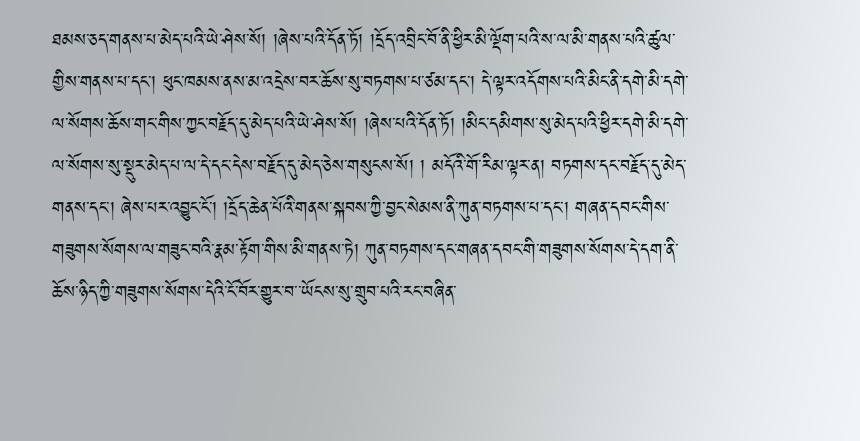ཐམས་ཅད་གནས་པ་མེད་པའི་ཡེ་ཤེས་སོ། །ཞེས་པའི་དོན་ཏོ། །དྲོད་འབྲིང་བོ་ནི་ཕྱིར་མི་ལྡོག་པའི་ས་ལ་མི་གནས་པའི་ཚུལ་གྱིས་གནས་པ་དང་། ཕུང་ཁམས་ནས་མ་འདྲེས་བར་ཆོས་སུ་བཏགས་པ་ཙམ་དང་། དེ་ལྟར་འདོགས་པའི་མིང་ནི་དགེ་མི་དགེ་ལ་སོགས་ཆོས་གང་གིས་ཀྱང་བརྗོད་དུ་མེད་པའི་ཡེ་ཤེས་སོ། །ཞེས་པའི་དོན་ཏོ། །མིང་དམིགས་སུ་མེད་པའི་ཕྱིར་དགེ་མི་དགེ་ལ་སོགས་སུ་སྡུར་མེད་པ་ལ་དེ་དང་དེས་བརྗོད་དུ་མེད་ཅེས་གསུངས་སོ། ། མདོའི་གོ་རིམ་ལྟར་ན། བཏགས་དང་བརྗོད་དུ་མེད་གནས་དང་། ཞེས་པར་འབྱུང་ངོ་། །དྲོད་ཆེན་པོའི་གནས་སྐབས་ཀྱི་བྱང་སེམས་ནི་ཀུན་བཏགས་པ་དང་། གཞན་དབང་གིས་གཟུགས་སོགས་ལ་གཟུང་བའི་རྣམ་རྟོག་གིས་མི་གནས་ཏེ། ཀུན་བཏགས་དང་གཞན་དབང་གི་གཟུགས་སོགས་དེ་དག་ནི་ཆོས་ཉིད་ཀྱི་གཟུགས་སོགས་དེའི་ངོ་བོར་གྱུར་བ་་ཡོངས་སུ་གྲུབ་པའི་རང་བཞིན་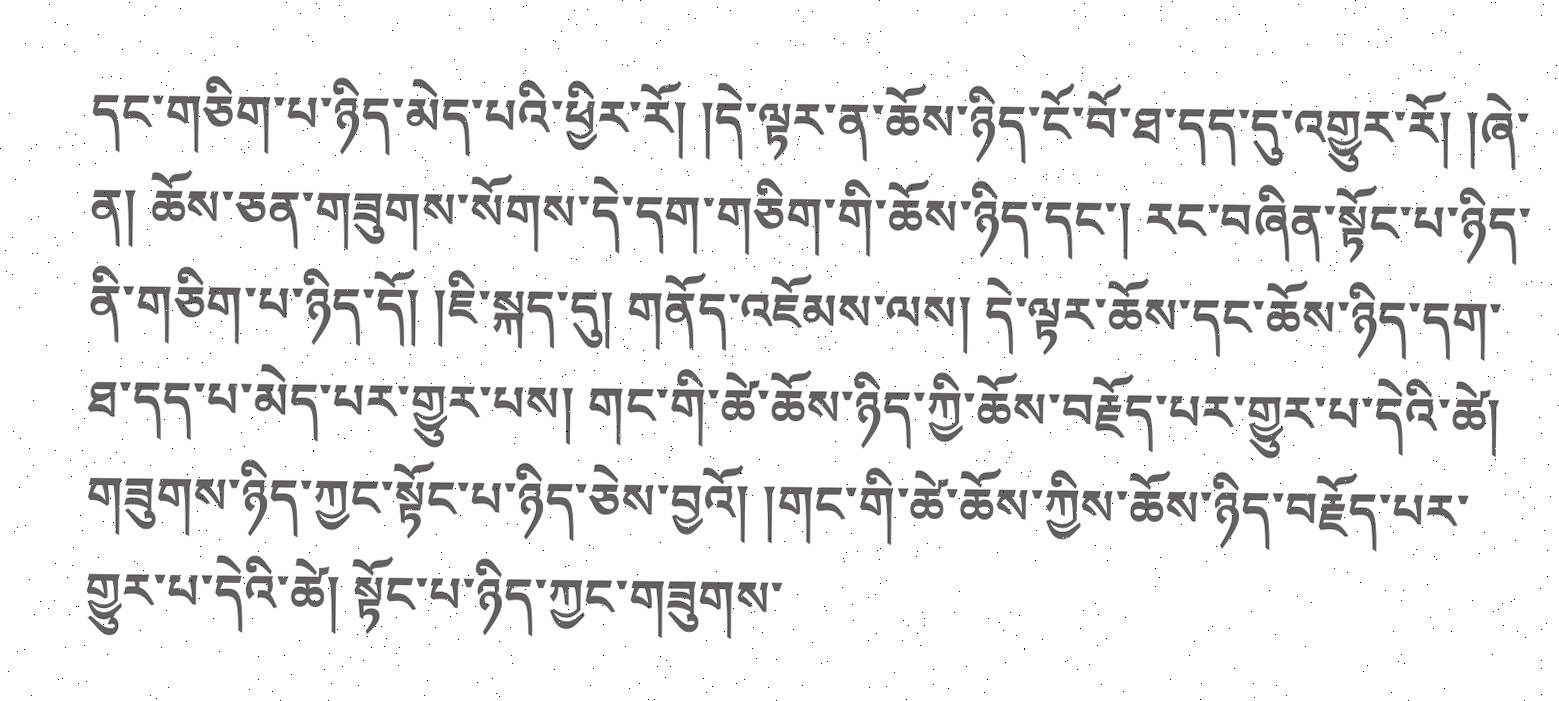དང་གཅིག་པ་ཉིད་མེད་པའི་ཕྱིར་རོ། །དེ་ལྟར་ན་ཆོས་ཉིད་ངོ་བོ་ཐ་དད་དུ་འགྱུར་རོ། །ཞེ་ན། ཆོས་ཅན་གཟུགས་སོགས་དེ་དག་གཅིག་གི་ཆོས་ཉིད་དང་། རང་བཞིན་སྟོང་པ་ཉིད་ནི་གཅིག་པ་ཉིད་དོ། །ཇི་སྐད་དུ། གནོད་འཇོམས་ལས། དེ་ལྟར་ཆོས་དང་ཆོས་ཉིད་དག་ཐ་དད་པ་མེད་པར་གྱུར་པས། གང་གི་ཚེ་ཆོས་ཉིད་ཀྱི་ཆོས་བརྗོད་པར་གྱུར་པ་དེའི་ཚེ། གཟུགས་ཉིད་ཀྱང་སྟོང་པ་ཉིད་ཅེས་བྱའོ། །གང་གི་ཚེ་ཆོས་ཀྱིས་ཆོས་ཉིད་བརྗོད་པར་གྱུར་པ་དེའི་ཚེ། སྟོང་པ་ཉིད་ཀྱང་གཟུགས་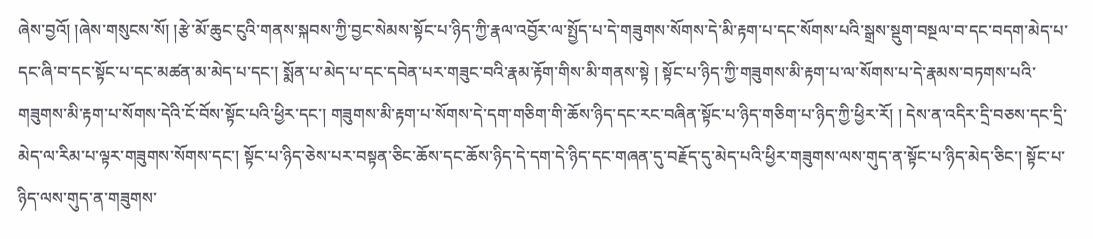ཞེས་བྱའོ། །ཞེས་གསུངས་སོ། །རྩེ་མོ་ཆུང་ངུའི་གནས་སྐབས་ཀྱི་བྱང་སེམས་སྟོང་པ་ཉིད་ཀྱི་རྣལ་འབྱོར་ལ་སྤྱོད་པ་དེ་གཟུགས་སོགས་དེ་མི་རྟག་པ་དང་སོགས་པའི་སྒྲས་སྡུག་བསྔལ་བ་དང་བདག་མེད་པ་དང་ཞི་བ་དང་སྟོང་པ་དང་མཚན་མ་མེད་པ་དང་། སྨོན་པ་མེད་པ་དང་དབེན་པར་གཟུང་བའི་རྣམ་རྟོག་གིས་མི་གནས་སྟེ ། སྟོང་པ་ཉིད་ཀྱི་གཟུགས་མི་རྟག་པ་ལ་སོགས་པ་དེ་རྣམས་བཏགས་པའི་གཟུགས་མི་རྟག་པ་སོགས་དེའི་ངོ་བོས་སྟོང་པའི་ཕྱིར་དང་། གཟུགས་མི་རྟག་པ་སོགས་དེ་དག་གཅིག་གི་ཆོས་ཉིད་དང་རང་བཞིན་སྟོང་པ་ཉིད་གཅིག་པ་ཉིད་ཀྱི་ཕྱིར་རོ། ། དེས་ན་འདིར་དྲི་བཅས་དང་དྲི་མེད་ལ་རིམ་པ་ལྟར་གཟུགས་སོགས་དང་། སྟོང་པ་ཉིད་ཅེས་པར་བསྟན་ཅིང་ཆོས་དང་ཆོས་ཉིད་དེ་དག་དེ་ཉིད་དང་གཞན་དུ་བརྗོད་དུ་མེད་པའི་ཕྱིར་གཟུགས་ལས་གུད་ན་སྟོང་པ་ཉིད་མེད་ཅིང་། སྟོང་པ་ཉིད་ལས་གུད་ན་གཟུགས་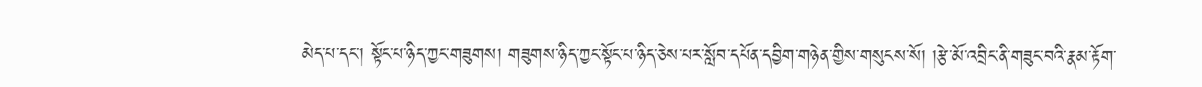མེད་པ་དང་། སྟོང་པ་ཉིད་ཀྱང་གཟུགས། གཟུགས་ཉིད་ཀྱང་སྟོང་པ་ཉིད་ཅེས་པར་སློབ་དཔོན་དབྱིག་གཉེན་གྱིས་གསུངས་སོ། །རྩེ་མོ་འབྲིང་ནི་གཟུང་བའི་རྣམ་རྟོག་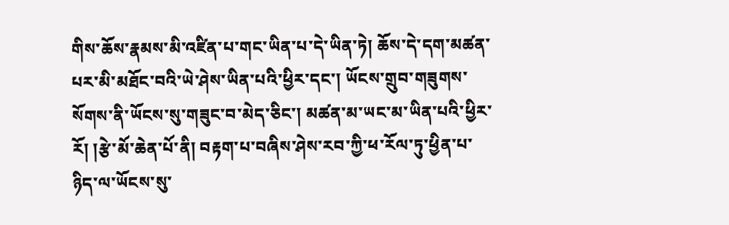གིས་ཆོས་རྣམས་མི་འཛིན་པ་གང་ཡིན་པ་དེ་ཡིན་ཏེ། ཆོས་དེ་དག་མཚན་པར་མི་མཐོང་བའི་ཡེ་ཤེས་ཡིན་པའི་ཕྱིར་དང་། ཡོངས་གྲུབ་གཟུགས་སོགས་ནི་ཡོངས་སུ་གཟུང་བ་མེད་ཅིང་། མཚན་མ་ཡང་མ་ཡིན་པའི་ཕྱིར་རོ། །རྩེ་མོ་ཆེན་པོ་ནི། བརྟག་པ་བཞིས་ཤེས་རབ་ཀྱི་ཕ་རོལ་ཏུ་ཕྱིན་པ་ཉིད་ལ་ཡོངས་སུ་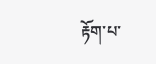རྟོག་པ་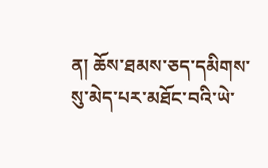ན། ཆོས་ཐམས་ཅད་དམིགས་སུ་མེད་པར་མཐོང་བའི་ཡེ་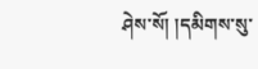ཤེས་སོ། །དམིགས་སུ་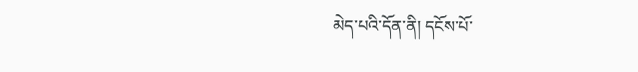མེད་པའི་དོན་ནི། དངོས་པོ་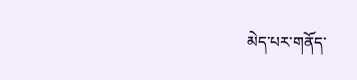མེད་པར་གནོད་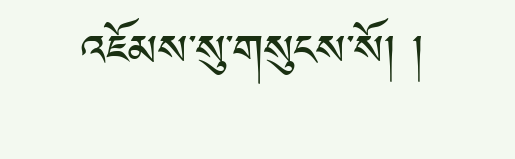འཇོམས་སུ་གསུངས་སོ། །